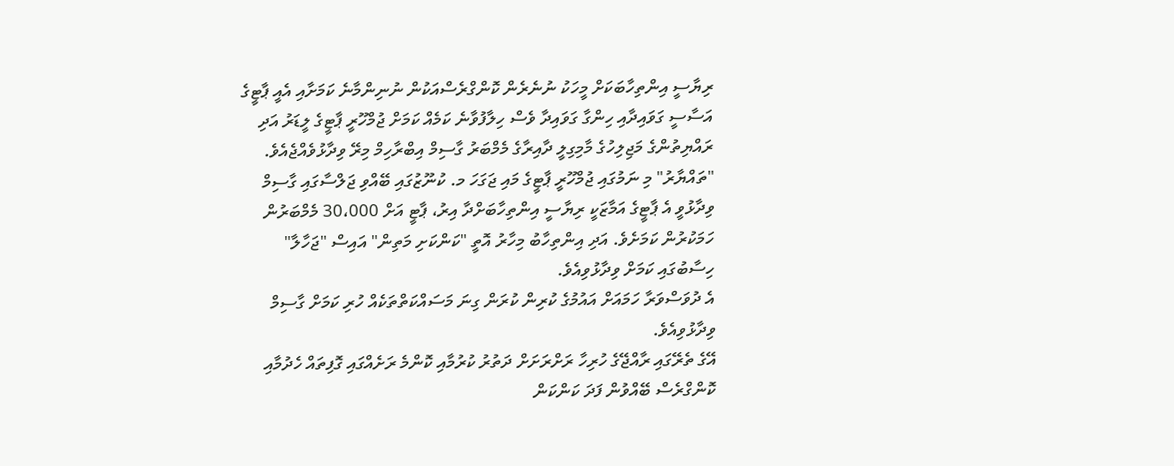ރިޔާސީ އިންތިހާބަކަށް މީހަކު ނުނެރެން ކޮންގްރެސްއަކުން ނުނިންމާނެ ކަމަށާއި އެއީ ޕާޓީގެ އަސާސީ ގަވައިދާއި ހިންގާ ގަވައިދާ ވެސް ހިލާފުވާނެ ކަމެއް ކަމަށް ޖުމްހޫރީ ޕާޓީގެ ލީޑަރު އަދި ރައްޔިތުންގެ މަޖިލިހުގެ މާމިގިލީ ދާއިރާގެ މެމްބަރު ގާސިމް އިބްރާހިމް މިރޭ ވިދާޅުވެއްޖެއެވެ.
"ތައްޔާރު" މި ނަމުގައި ޖުމްހޫރީ ޕާޓީގެ މައި ޖަގަހަ މ. ކުނޫޒުގައި ބޭއްވި ޖަލްސާގައި ގާސިމް ވިދާޅުވީ އެ ޕާޓީގެ އަމާޒަކީ ރިޔާސީ އިންތިހާބަށްދާ އިރު، ޕާޓީ އަށް 30،000 މެމްބަރުން ހަމަކުރުން ކަމަށެވެ. އަދި އިންތިހާބު މިހާރު އޮތީ "ކަންކަށި މަތިން" އައިސް "ޖަހާލާ" ހިސާބުގައި ކަމަށް ވިދާޅުވިއެވެ.
އެ ދުވަސްވަރާ ހަމައަށް އައުމުގެ ކުރިން ކުރަން ގިނަ މަސައްކަތްތަކެއް ހުރި ކަމަށް ގާސިމް ވިދާޅުވިއެވެ.
އޭގެ ތެރޭގައި ރާއްޖޭގެ ހުރިހާ ރަށްރަށަށް ދަތުރު ކުރުމާއި ކޮންމެ ރަށެއްގައި ގޮފިތައް ހެދުމާއި ކޮންގްރެސް ބޭއްވުން ފަދަ ކަންކަން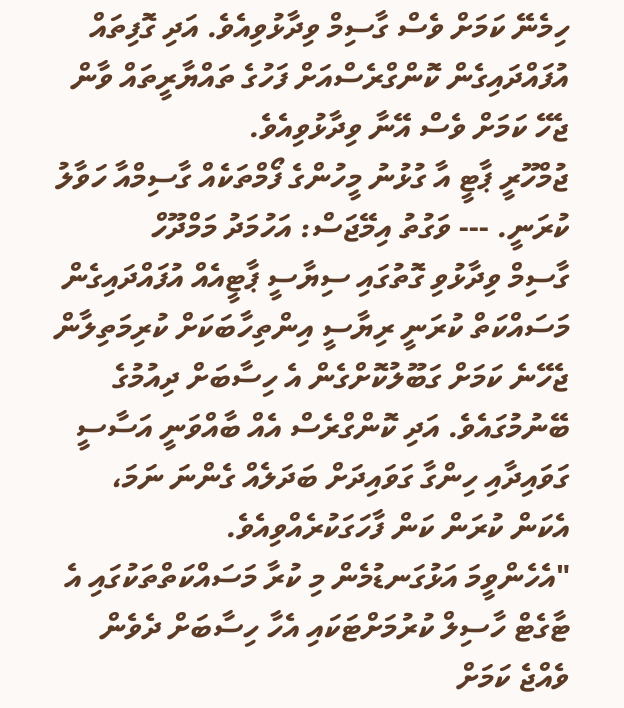ހިމެނޭ ކަމަށް ވެސް ގާސިމް ވިދާޅުވިއެވެ. އަދި ގޮފިތައް އުފައްދައިގެން ކޮންގްރެސްއަށް ފަހުގެ ތައްޔާރީތައް ވާން ޖެހޭ ކަމަށް ވެސް އޭނާ ވިދާޅުވިއެވެ.
ޖުމްހޫރީ ޕާޓީ އާ ގުޅުނު މީހުންގެ ފޯމްތަކެއް ގާސިމްއާ ހަވާލު ކުރަނީ. --- ވަގުތު އިމޭޖަސް: އަހުމަދު މަމްދޫހް
ގާސިމް ވިދާޅުވި ގޮތުގައި ސިޔާސީ ޕާޓީއެއް އުފައްދައިގެން މަސައްކަތް ކުރަނީ ރިޔާސީ އިންތިހާބަކަށް ކުރިމަތިލާން ޖެހޭނެ ކަމަށް ގަބޫލުކޮށްގެން އެ ހިސާބަށް ދިއުމުގެ ބޭނުމުގައެވެ. އަދި ކޮންގްރެސް އެއް ބާއްވަނީ އަސާސީ ގަވައިދާއި ހިންގާ ގަވައިދަށް ބަދަލެއް ގެންނަ ނަމަ، އެކަން ކުރަން ކަން ފާހަގަކުރެއްވިއެވެ.
"އެހެންވީމަ އަޅުގަނޑުމެން މި ކުރާ މަސައްކަތްތަކުގައި އެ ޓާގެޓް ހާސިލް ކުރުމަށްޓަކައި އެހާ ހިސާބަށް ދެވެން ވެއްޖެ ކަމަށް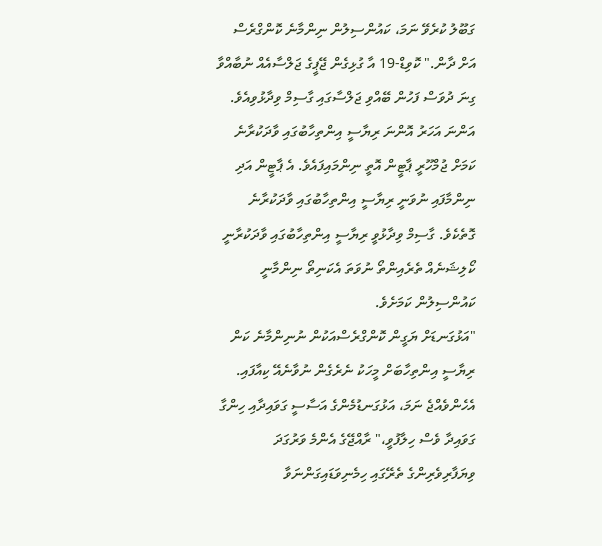ގަބޫލު ކުރެވޭ ނަމަ، ކައުންސިލުން ނިންމާނެ ކޮންގްރެސް އަށް ދާން." ކޮވިޑް-19 އާ ގުޅިގެން ޖޭޕީގެ ޖަލްސާއެއް ނުބާއްވާ ގިނަ ދުވަސް ފަހުން ބޭއްވި ޖަލްސާގައި ގާސިމް ވިދާޅުވިއެވެ.
އަންނަ އަހަރު އޮންނަ ރިޔާސީ އިންތިހާބުގައި ވާދަކުރާނެ ކަމަށް ޖުމްހޫރީ ޕާޓީން އޮތީ ނިންމައިފައެވެ. އެ ޕާޓީން އަދި ނިންމާފައި ނުވަނީ ރިޔާސީ އިންތިހާބުގައި ވާދަކުރާނެ ގޮތެކެވެ. ގާސިމް ވިދާޅުވީ ރިޔާސީ އިންތިހާބުގައި ވާދަކުރާނީ ކޯލިޝަނެއް ތެރެއިންތޯ ނުވަތަ އެކަނިތޯ ނިންމާނީ ކައުންސިލުން ކަމަށެވެ.
"އަޅުގަނޑަށް ޔަގީން ކޮންގްރެސްއަކުން ނުނިންމާނެ ކަން ރިޔާސީ އިންތިހާބަށް މީހަކު ނެރެގެން ނުވާނެއޭ ކިއާފައި. އެހެންވެއްޖެ ނަމަ، އަޅުގަނޑުމެންގެ އަސާސީ ގަވައިދާއި ހިންގާ ގަވައިދާ ވެސް ހިލާފުވީ،" ރާއްޖޭގެ އެންމެ ވަރުގަދަ ވިޔަފާރިވެރިންގެ ތެރޭގައި ހިމެނިވަޑައިގަންނަވާ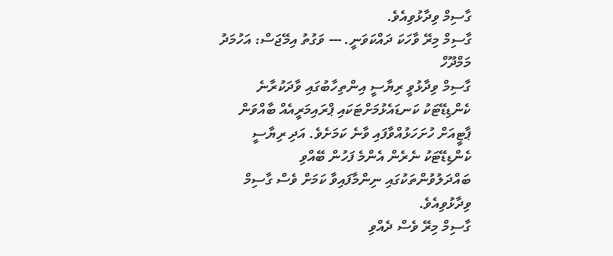ގާސިމް ވިދާޅުވިއެވެ.
ގާސިމް މިރޭ ވާހަކަ ދައްކަވަނީ. --- ވަގުތު އިމޭޖަސް: އަހުމަދު މަމްދޫހް
ގާސިމް ވިދާޅުވީ ރިޔާސީ އިންތިހާބުގައި ވާދަކުރާނެ ކެންޑިޑޭޓަކު ކަނޑައެޅުމަށްޓަކައި ޕްރައިމަރީއެއް ބާއްވަން ޕާޓީއަށް ހުށަހަޅުއްވާފައި ވާނެ ކަމަށެވެ. އަދި ރިޔާސީ ކެންޑިޑޭޓަކު ނެރެން އެންމެ ފަހުން ބޭއްވި ބައްދަލުވުންތަކުގައި ނިންމާފައިވާ ކަމަށް ވެސް ގާސިމް ވިދާޅުވިއެވެ.
ގާސިމް މިރޭ ވެސް ދެއްވި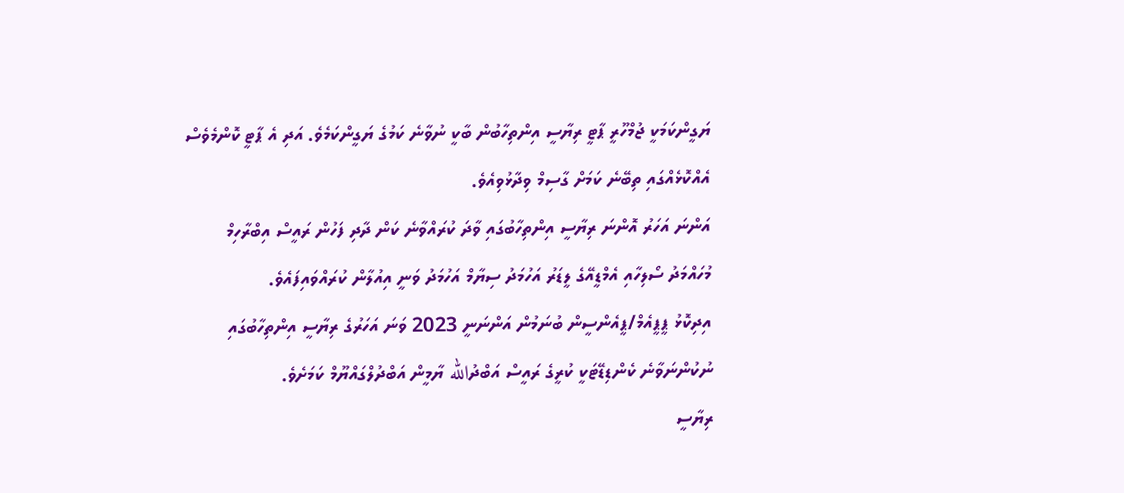ޔަގީންކަމަކީ ޖުމްހޫރީ ޕާޓީ ރިޔާސީ އިންތިހާބުން ބާކީ ނުވާނެ ކަމުގެ ޔަގީންކަމެވެ. އަދި އެ ޕާޓީ ކޮންމެވެސް އެއްކޮޅެއްގައި ތިބޭނެ ކަމަށް ގާސިމް ވިދާޅުވިއެވެ.
އަންނަ އަހަރު އޮންނަ ރިޔާސީ އިންތިހާބުގައި ވާދަ ކުރައްވާނެ ކަން ދާދި ފަހުން ރައީސް އިބްރާހިމް މުހައްމަދު ސޯލިހާއި އެމްޑީއޭގެ ލީޑަރު އަހުމަދު ސިޔާމް އަހުމަދު ވަނީ އިއުލާން ކުރައްވައިފައެވެ.
އިދިކޮޅު ޕީޕީއެމް/ޕީއެންސީން ބުނަމުން އަންނަނީ 2023 ވަނަ އަހަރުގެ ރިޔާސީ އިންތިހާބުގައި ނުކުންނަވާނެ ކެންޑިޑޭޓަކީ ކުރީގެ ރައީސް އަބްދުالله ޔާމީން އަބްދުލްގައްޔޫމް ކަމަށެވެ.
ރިޔާސީ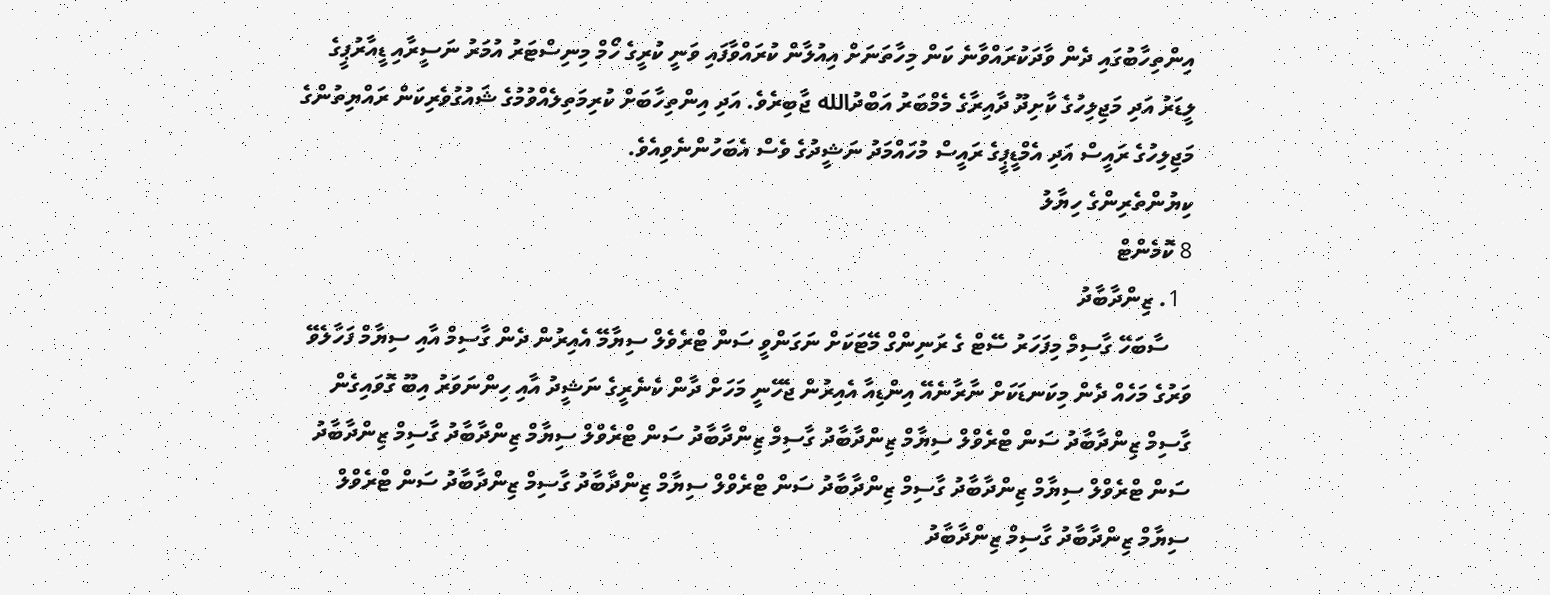އިންތިހާބުގައި ދެން ވާދަކުރައްވާނެ ކަން މިހާތަނަށް އިއުލާން ކުރައްވާފައި ވަނީ ކުރީގެ ހޯމް މިނިސްޓަރު އުމަރު ނަސީރާއި ޑީއާރުޕީގެ ލީޑަރު އަދި މަޖިލިހުގެ ކާށިދޫ ދާއިރާގެ މެމްބަރު އަބްދުالله ޖާބިރެވެ. އަދި އިންތިހާބަށް ކުރިމަތިލެއްވުމުގެ ޝައުގުވެރިކަން ރައްޔިތުންގެ މަޖިލިހުގެ ރައީސް އަދި އެމްޑީޕީގެ ރައީސް މުހައްމަދު ނަޝީދުގެ ވެސް އެބަހުންނެވިއެވެ.
ކިޔުންތެރިންގެ ހިޔާލު
8 ކޮމެންޓް
  1. ޒިންދާބާދު
    ސާބަހޭ ގާސިމް މިފަހަރު ސޭޓް ގެ ރަނިންގް މޭޓަކަށް ނަގަންވީ ސަން ޓްރެވެލް ސިޔާމޭ އެއިރުން ދެން ގާސިމް އާއި ސިޔާމް ފަހާލެވޭ ވަރުގެ މަހެއް ދެން މިކަނޑަކަށް ނާރާނެއޭ އިންޑިއާ އެއިރުން ޖެހޭނީ މަހަށް ދާން ކެނެރީގެ ނަޝީދު އާއި ހިންނަވަރު އިބޫ ގޮވައިގެން ގާސިމް ޒިންދާބާދު ސަން ޓްރެވްލް ސިޔާމް ޒިންދާބާދު ގާސިމް ޒިންދާބާދު ސަން ޓްރެވްލް ސިޔާމް ޒިންދާބާދު ގާސިމް ޒިންދާބާދު ސަން ޓްރެވްލް ސިޔާމް ޒިންދާބާދު ގާސިމް ޒިންދާބާދު ސަން ޓްރެވްލް ސިޔާމް ޒިންދާބާދު ގާސިމް ޒިންދާބާދު ސަން ޓްރެވްލް ސިޔާމް ޒިންދާބާދު ގާސިމް ޒިންދާބާދު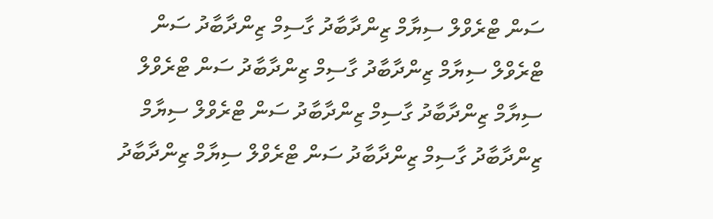ސަން ޓްރެވްލް ސިޔާމް ޒިންދާބާދު ގާސިމް ޒިންދާބާދު ސަން ޓްރެވްލް ސިޔާމް ޒިންދާބާދު ގާސިމް ޒިންދާބާދު ސަން ޓްރެވްލް ސިޔާމް ޒިންދާބާދު ގާސިމް ޒިންދާބާދު ސަން ޓްރެވްލް ސިޔާމް ޒިންދާބާދު ގާސިމް ޒިންދާބާދު ސަން ޓްރެވްލް ސިޔާމް ޒިންދާބާދު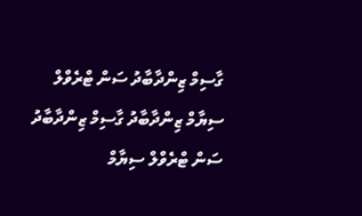ގާސިމް ޒިންދާބާދު ސަން ޓްރެވްލް ސިޔާމް ޒިންދާބާދު ގާސިމް ޒިންދާބާދު ސަން ޓްރެވްލް ސިޔާމް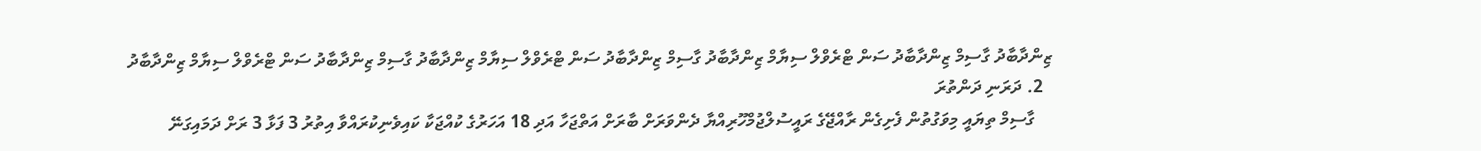ޒިންދާބާދު ގާސިމް ޒިންދާބާދު ސަން ޓްރެވްލް ސިޔާމް ޒިންދާބާދު ގާސިމް ޒިންދާބާދު ސަން ޓްރެވްލް ސިޔާމް ޒިންދާބާދު ގާސިމް ޒިންދާބާދު ސަން ޓްރެވްލް ސިޔާމް ޒިންދާބާދު
  2. ދަރަނި ދަންތުރަ
    ގާސިމް ތިޔައީ މިވަގުތުން ފެށިގެން ރާއްޖޭގެ ރައީސުލްޖުމްހޫރިއްޔާ ދެންވަރަށް ބާރަށް އަތްޖަހާ އަދި 18 އަހަރުގެ ކުއްޖަކާ ކައިވެނިކުރައްވާ އިތުރު 3 ފަޅާ 3 ރަށް ދަމައިގަނޭ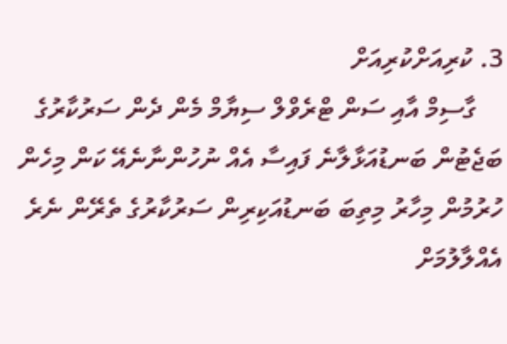3. ކުރިއަށްކުރިއަށް
    ގާސިމް އާއި ސަން ޓްރެވްލް ސިޔާމް މެން ދެން ސަރުކާރުގެ ބަޖެޓުން ބަނޑުއަޅާލާނެ ފައިސާ އެއް ނުހުންނާނެއޭ ކަން މިހެން ހުރުމުން މިހާރު މިތިބަ ބަނޑުއަކިރިން ސަރުކާރުގެ ތެރޭން ނެރެ އެއްލާލުމަށް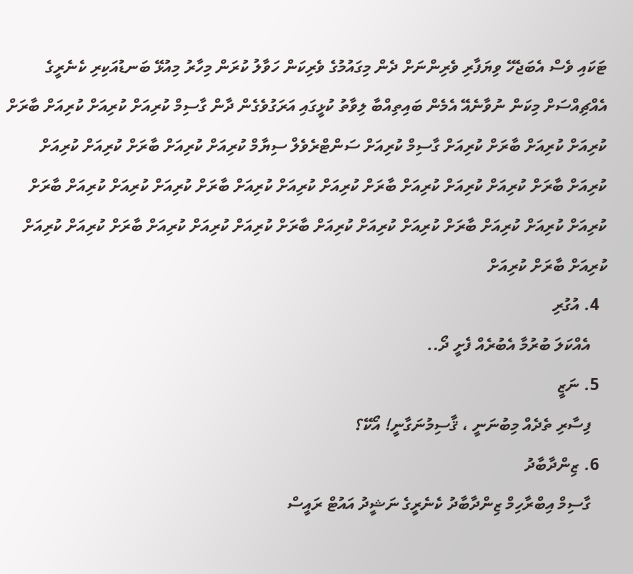ޓަކައި ވެސް އެބަޖެހޭ ވިޔަފާރި ވެރިންނަށް ދެން މިގައުމުގެ ވެރިކަން ހަވާލު ކުރަން މިހާރު މިއުޅޭ ބަނޑުއަކިރި ކެނެރީގެ އެއްޗިއްސަށް މިކަން ނުވާނެއޭ އެމެން ބައިތިއްބާ ލިވާތު ކުޅީގައި އަރަގުވެގެން ދާން ގާސިމް ކުރިއަށް ކުރިއަށް ކުރިއަށް ބާރަށް ކުރިއަށް ކުރިއަށް ބާރަށް ކުރިއަށް ގާސިމް ކުރިއަށް ސަންޓްރެވެލް ސިޔާމް ކުރިއަށް ކުރިއަށް ބާރަށް ކުރިއަށް ކުރިއަށް ކުރިއަށް ބާރަށް ކުރިއަށް ކުރިއަށް ކުރިއަށް ބާރަށް ކުރިއަށް ކުރިއަށް ކުރިއަށް ބާރަށް ކުރިއަށް ކުރިއަށް ކުރިއަށް ބާރަށް ކުރިއަށް ކުރިއަށް ކުރިއަށް ބާރަށް ކުރިއަށް ކުރިއަށް ކުރިއަށް ބާރަށް ކުރިއަށް ކުރިއަށް ކުރިއަށް ބާރަށް ކުރިއަށް ކުރިއަށް ކުރިއަށް ބާރަށް ކުރިއަށް
  4. އުގުރި
    އެއްކަލަ ބުރުމާ އެބުރެއް ފެށީ ދޯ..
  5. ނަޒީ
    ފިސާރި ތެދެއް މިބުނަނީ ، ޤާސިމުނަގާނީ! އޯކޭ؟
  6. ޒިންދާބާދު
    ގާސިމް އިބްރާހިމް ޒިންދާބާދު ކެނެރީގެ ނަޝީދު އައުޓް ރައީސް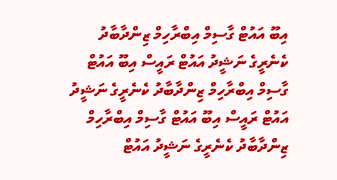އިބޫ އައުޓް ގާސިމް އިބްރާހިމް ޒިންދާބާދު ކެނެރީގެ ނަޝީދު އައުޓް ރައީސް އިބޫ އައުޓް ގާސިމް އިބްރާހިމް ޒިންދާބާދު ކެނެރީގެ ނަޝީދު އައުޓް ރައީސް އިބޫ އައުޓް ގާސިމް އިބްރާހިމް ޒިންދާބާދު ކެނެރީގެ ނަޝީދު އައުޓް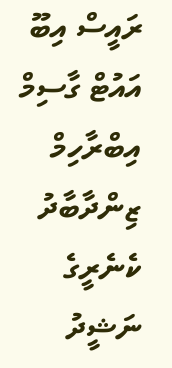ރައީސް އިބޫ އައުޓް ގާސިމް އިބްރާހިމް ޒިންދާބާދު ކެނެރީގެ ނަޝީދު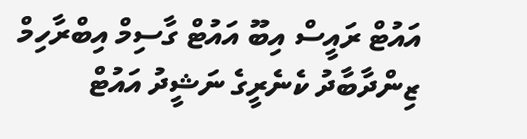އައުޓް ރައީސް އިބޫ އައުޓް ގާސިމް އިބްރާހިމް ޒިންދާބާދު ކެނެރީގެ ނަޝީދު އައުޓް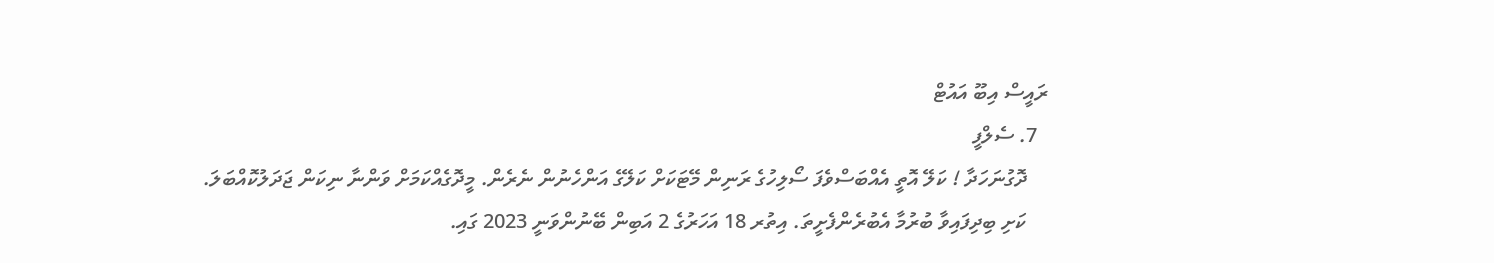ރައީސް އިބޫ އައުޓް
  7. ސެލްފީ
    ދޮގުނަހަދާ ! ކަލޭ އޮތީ އެއްބަސްވެފަ ސޯލިހުގެ ރަނިން މޭޓަކަށް ކަލޭގެ އަންހެނުން ނެރެން. މީދޮގެއްކަމަށް ވަންނާ ނިކަން ޖަދަލުކޮއްބަލަ.
    ކަށި ބިދިފައިވާ ބުރުމާ އެބުރެންފެށީތަ. އިތުރ 18 އަހަރުގެ 2 އަބިން ބޭނުންވަނީ 2023 ގައި.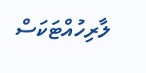ލާރިހުއްޓަކަސް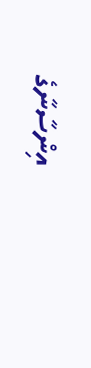އިންސާނާގެ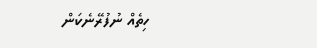ހިތެއް ނުފުރޭނެކަން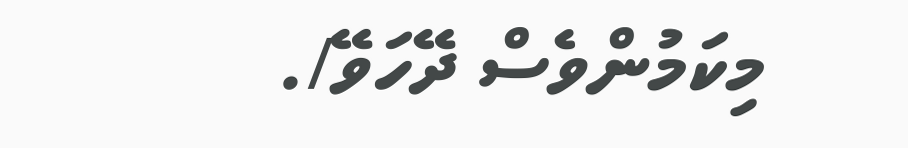މިކަމުންވެސް ދޭހަވޭ/.